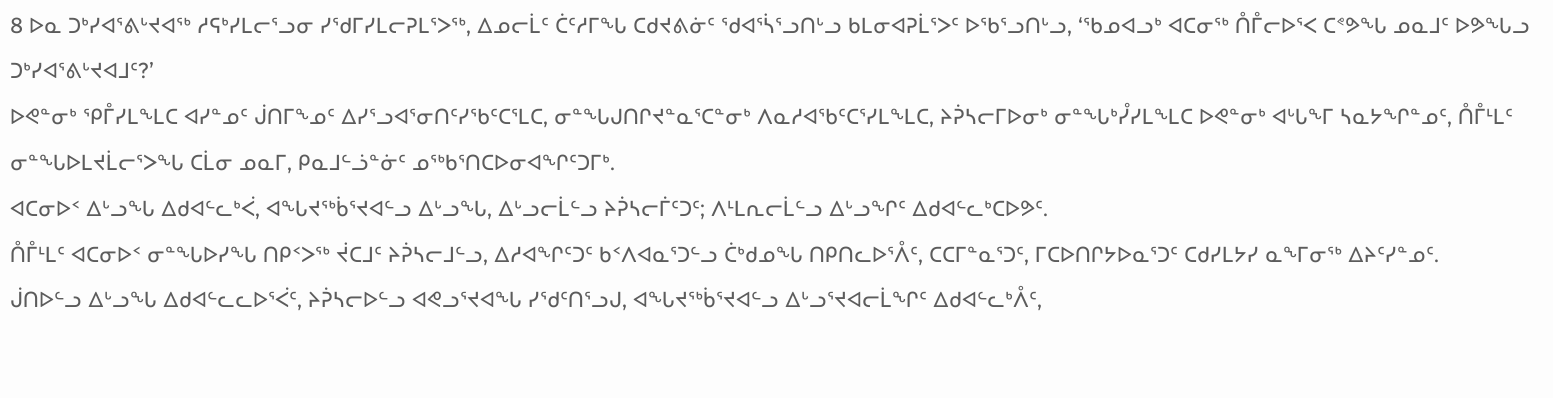8 ᐅᓇ ᑐᒃᓯᐊᕐᕕᒡᔪᐊᖅ ᓱᕋᒃᓯᒪᓕᕐᓗᓂ ᓯᖁᒥᓯᒪᓕᕈᒪᕐᐳᖅ, ᐃᓄᓕᒫᑦ ᑖᑦᓱᒥᖓ ᑕᑯᔪᕕᓃᑦ ᖁᐊᕐᓵᕐᓗᑎᒡᓗ ᑲᒪᓂᐊᕈᒫᕐᐳᑦ ᐅᖃᕐᓗᑎᒡᓗ, ‘ᖃᓄᐊᓗᒃ ᐊᑕᓂᖅ ᑍᒤᓕᐅᕐᐸ ᑕᕝᕗᖓ ᓄᓇᒧᑦ ᐅᕗᖓᓗ ᑐᒃᓯᐊᕐᕕᒡᔪᐊᒧᑦ?’
ᐅᕙᓐᓂᒃ ᕿᒤᓯᒪᖕᒪᑕ ᐊᓯᓐᓄᑦ ᒎᑎᒥᖕᓄᑦ ᐃᓯᕐᓗᐊᕐᓂᑎᑦᓯᖃᑦᑕᕐᒪᑕ, ᓂᓐᖓᒍᑎᒋᔪᓐᓇᕐᑕᓐᓂᒃ ᐱᓇᓱᐊᖃᑦᑕᕐᓯᒪᖕᒪᑕ, ᔨᕉᓴᓕᒥᐅᓂᒃ ᓂᓐᖓᒃᓮᓯᒪᖕᒪᑕ ᐅᕙᓐᓂᒃ ᐊᒡᒐᖕᒥ ᓴᓇᔭᖏᓐᓄᑦ, ᑍᒤᒻᒪᑦ ᓂᓐᖓᐅᒪᔪᒫᓕᕐᐳᖓ ᑕᒫᓂ ᓄᓇᒥ, ᑭᓇᒧᓪᓘᓐᓃᑦ ᓄᖅᑲᕐᑎᑕᐅᓂᐊᖏᑦᑐᒥᒃ.
ᐊᑕᓂᐅᑉ ᐃᒡᓗᖓ ᐃᑯᐊᓪᓚᒃᐹ, ᐊᖓᔪᖅᑳᕐᔪᐊᓪᓗ ᐃᒡᓗᖓ, ᐃᒡᓗᓕᒫᓪᓗ ᔨᕉᓴᓕᒦᑦᑐᑦ; ᐱᒻᒪᕆᓕᒫᓪᓗ ᐃᒡᓗᖏᑦ ᐃᑯᐊᓪᓚᒃᑕᐅᕗᑦ.
ᑍᒤᒻᒪᑦ ᐊᑕᓂᐅᑉ ᓂᓐᖓᐅᓯᖓ ᑎᑭᑉᐳᖅ ᔫᑕᒧᑦ ᔨᕉᓴᓕᒧᓪᓗ, ᐃᓱᐊᖏᑦᑐᑦ ᑲᑉᐱᐊᓇᕐᑐᓪᓗ ᑖᒃᑯᓄᖓ ᑎᑭᑎᓚᐅᕐᐰᑦ, ᑕᑕᒥᓐᓇᕐᑐᑦ, ᒥᑕᐅᑎᒋᔭᐅᓇᕐᑐᑦ ᑕᑯᓯᒪᔭᓯ ᓇᖕᒥᓂᖅ ᐃᔨᑦᓯᓐᓄᑦ.
ᒎᑎᐅᓪᓗ ᐃᒡᓗᖓ ᐃᑯᐊᓪᓚᓚᐅᕐᐹᑦ, ᔨᕉᓴᓕᐅᓪᓗ ᐊᕙᓗᕐᔪᐊᖓ ᓯᖁᑦᑎᕐᓗᒍ, ᐊᖓᔪᖅᑳᕐᔪᐊᓪᓗ ᐃᒡᓗᕐᔪᐊᓕᒫᖏᑦ ᐃᑯᐊᓪᓚᒃᐰᑦ,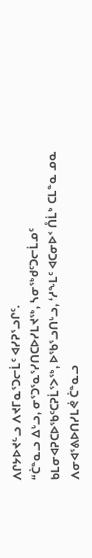ᐱᒋᔭᐅᔪᓪᓗ ᐱᔪᒥᓇᕐᑐᓕᒫᑦ ᐊᓯᕈᕐᓗᒋᑦ.
“ᑖᓐᓇᓗ ᐃᒡᓗ, ᓂᕐᑐᕐᓇᕐᓯᑎᑕᐅᓯᒪᔪᖅ, ᓴᓂᖅᑯᑦᑐᓕᒫᓄᑦ ᑲᒪᓂᐊᕈᑕᐅᖃᑦᑕᕈᒫᕐᐳᖅ, ᐅᖃᕐᓗᑎᒡᓗ, ‘ᓱᖕᒪᑦ ᐊᑕᓂᐅᑉ ᑍᒫᒃ ᑕᒪᓐᓇ ᓄᓇ ᐱᓂᐊᕐᕕᐅᑎᓯᒪᕚ ᑖᓐᓇᓗ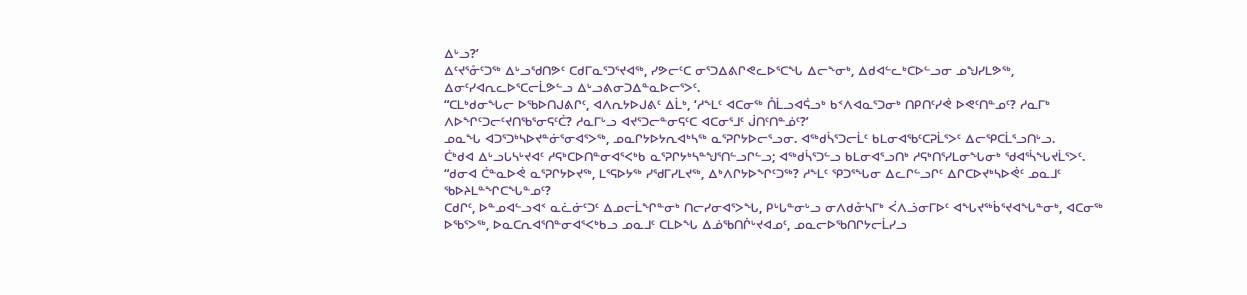ᐃᒡᓗ?’
ᐃᑦᔪᕐᓁᑦᑐᖅ ᐃᒡᓗᖁᑎᕗᑦ ᑕᑯᒥᓇᕐᑐᕐᔪᐊᖅ, ᓯᕗᓕᑦᑕ ᓂᕐᑐᐃᕕᒋᕙᓚᐅᕐᑕᖓ ᐃᓕᖕᓂᒃ, ᐃᑯᐊᓪᓚᒃᑕᐅᓪᓗᓂ ᓄᖑᓯᒪᕗᖅ, ᐃᓂᑦᓯᐊᕆᓚᐅᕐᑕᓕᒫᕗᓪᓗ ᐃᒡᓗᕕᓂᑐᐃᓐᓇᐅᓕᕐᐳᑦ.
“ᑕᒪᒃᑯᓂᖓᓕ ᐅᖃᐅᑎᒍᕕᒋᑦ, ᐊᐱᕆᔭᐅᒍᕕᑦ ᐃᒫᒃ, ‘ᓱᖕᒪᑦ ᐊᑕᓂᖅ ᑍᒫᓗᐊᕌᓗᒃ ᑲᑉᐱᐊᓇᕐᑐᓂᒃ ᑎᑭᑎᑦᓯᕚ ᐅᕙᑦᑎᓐᓄᑦ? ᓱᓇᒥᒃ ᐱᐅᖏᑦᑐᓕᑦᔪᑎᖃᕐᓂᕋᑦᑖ? ᓱᓇᒥᒡᓗ ᐊᔪᕐᑐᓕᓐᓂᕋᑦᑕ ᐊᑕᓂᕐᒧᑦ ᒎᑎᑦᑎᓐᓅᑦ?’
ᓄᓇᖓ ᐊᑐᕐᑐᒃᓴᐅᔪᓐᓃᕐᓂᐊᕐᐳᖅ, ᓄᓇᒋᔭᐅᔭᕆᐊᒃᓴᖅ ᓇᕐᕈᒋᔭᐅᓕᕐᓗᓂ. ᐊᖅᑯᓵᕐᑐᓕᒫᑦ ᑲᒪᓂᐊᖃᑦᑕᕈᒫᕐᐳᑦ ᐃᓕᕿᑕᒫᕐᓗᑎᒡᓗ.
ᑖᒃᑯᐊ ᐃᒡᓗᒐᓴᒡᔪᐊᑦ ᓱᕋᒃᑕᐅᑎᓐᓂᐊᕐᐸᒃᑲ ᓇᕐᕈᒋᔭᒃᓴᓐᖑᕐᑎᓪᓗᒋᓪᓗ; ᐊᖅᑯᓵᕐᑐᓪᓗ ᑲᒪᓂᐊᕐᓗᑎᒃ ᓱᕋᒃᑎᕐᓯᒪᓂᖓᓂᒃ ᖁᐊᕐᓵᖓᔪᒫᕐᐳᑦ.
“ᑯᓂᐊ ᑖᓐᓇᐅᕚ ᓇᕐᕈᒋᔭᐅᔪᖅ, ᒪᕐᕋᐅᔭᖅ ᓯᖁᒥᓯᒪᔪᖅ, ᐃᒃᐱᒋᔭᐅᖏᑦᑐᖅ? ᓱᖕᒪᑦ ᕿᑐᕐᖓᓂ ᐃᓚᒋᓪᓗᒋᑦ ᐃᒋᑕᐅᔪᒃᓴᐅᕚᑦ ᓄᓇᒧᑦ ᖃᐅᔨᒪᓐᖏᑕᖓᓐᓄᑦ?
ᑕᑯᒋᑦ, ᐅᓐᓄᐊᓪᓗᐊᑉ ᓇᓛᓃᑦᑐᑦ ᐃᓄᓕᒫᖏᓐᓂᒃ ᑎᓕᓯᓂᐊᕐᐳᖓ, ᑭᒡᒐᓐᓂᒡᓗ ᓂᐱᑯᓁᓴᒥᒃ ᐹᐱᓘᓂᒥᐅᑦ ᐊᖓᔪᖅᑳᕐᔪᐊᖓᓐᓂᒃ, ᐊᑕᓂᖅ ᐅᖃᕐᐳᖅ, ᐅᓇᑕᕆᐊᕐᑎᓐᓂᐊᕐᐸᒃᑲᓗ ᓄᓇᒧᑦ ᑕᒪᐅᖓ ᐃᓅᖃᑎᒌᒡᔪᐊᓄᑦ, ᓄᓇᓕᐅᖃᑎᒋᔭᓕᒫᓯᓗ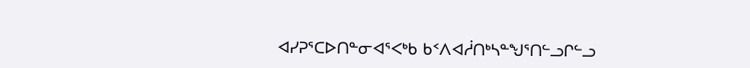ᐊᓯᕈᕐᑕᐅᑎᓐᓂᐊᕐᐸᒃᑲ ᑲᑉᐱᐊᓲᑎᒃᓴᓐᖑᕐᑎᓪᓗᒋᓪᓗ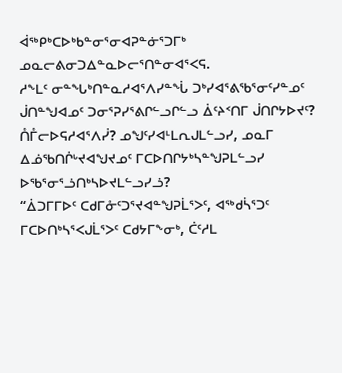ᐋᖅᑭᒃᑕᐅᒃᑲᓐᓂᕐᓂᐊᕈᓐᓃᕐᑐᒥᒃ ᓄᓇᓕᕕᓂᑐᐃᓐᓇᐅᓕᕐᑎᓐᓂᐊᕐᐸᕋ.
ᓱᖕᒪᑦ ᓂᓐᖓᒃᑎᓐᓇᓱᐊᕐᐱᓯᓐᖔ ᑐᒃᓯᐊᕐᕕᖃᕐᓂᑦᓯᓐᓄᑦ ᒎᑎᓐᖑᐊᓄᑦ ᑐᓂᕐᕈᓯᕐᕕᒋᓪᓗᒋᓪᓗ ᐄᑦᔨᑉᑎᒥ ᒎᑎᒋᔭᐅᔪᑦ? ᑍᒤᓕᐅᕋᓱᐊᕐᐱᓰ? ᓄᖑᑦᓯᐊᒻᒪᕆᒍᒪᓪᓗᓯ, ᓄᓇᒥ ᐃᓅᖃᑎᒌᒡᔪᐊᖑᔪᓄᑦ ᒥᑕᐅᑎᒋᔭᒃᓴᓐᖑᕈᒪᓪᓗᓯ ᐅᖃᕐᓂᕐᓘᑎᒃᓴᐅᔪᒪᓪᓗᓯᓘ?
“ᐄᑐᒥᒥᐅᑦ ᑕᑯᒥᓁᑦᑐᕐᔪᐊᓐᖑᕈᒫᕐᐳᑦ, ᐊᖅᑯᓵᕐᑐᑦ ᒥᑕᐅᑎᒃᓴᕐᐸᒍᒫᕐᐳᑦ ᑕᑯᔭᒥᖕᓂᒃ, ᑖᑦᓱᒪ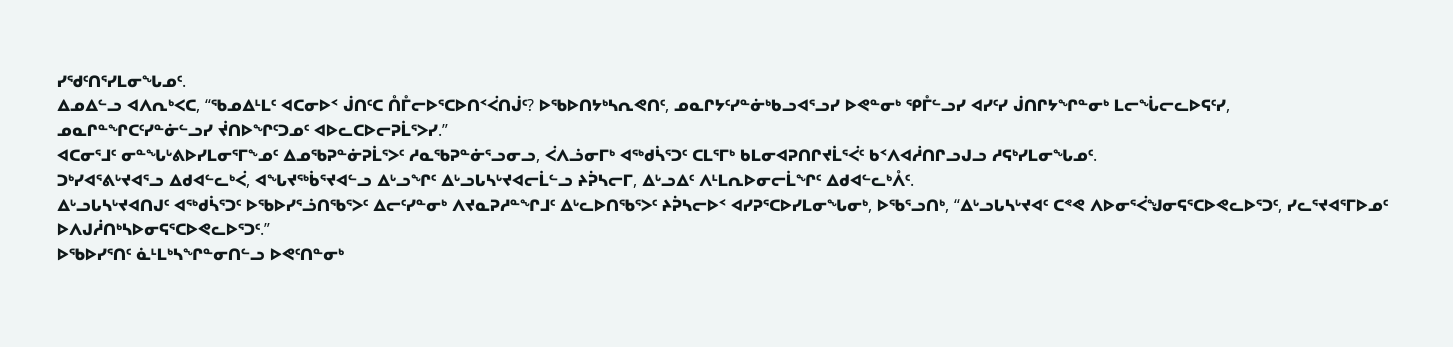ᓯᖁᑦᑎᕐᓯᒪᓂᖓᓄᑦ.
ᐃᓄᐃᓪᓗ ᐊᐱᕆᒃᐸᑕ, “ᖃᓄᐃᒻᒪᑦ ᐊᑕᓂᐅᑉ ᒎᑎᑦᑕ ᑍᒤᓕᐅᕐᑕᐅᑎᑉᐹᑎᒎᑦ? ᐅᖃᐅᑎᔭᒃᓴᕆᕙᑎᑦ, ᓄᓇᒋᔭᑦᓯᓐᓃᒃᑲᓗᐊᕐᓗᓯ ᐅᕙᓐᓂᒃ ᕿᒤᓪᓗᓯ ᐊᓯᑦᓯ ᒎᑎᒋᔭᖏᓐᓂᒃ ᒪᓕᖔᓕᓚᐅᕋᑦᓯ, ᓄᓇᒋᓐᖏᑕᑦᓯᓐᓃᓪᓗᓯ ᔫᑎᐅᖏᑦᑐᓄᑦ ᐊᐅᓚᑕᐅᓕᕈᒫᕐᐳᓯ.”
ᐊᑕᓂᕐᒧᑦ ᓂᓐᖓᒡᕕᐅᓯᒪᓂᕐᒥᖕᓄᑦ ᐃᓄᖃᕈᓐᓃᕈᒫᕐᐳᑦ ᓱᓇᖃᕈᓐᓃᕐᓗᓂᓗ, ᐹᐱᓘᓂᒥᒃ ᐊᖅᑯᓵᕐᑐᑦ ᑕᒪᕐᒥᒃ ᑲᒪᓂᐊᕈᑎᒋᔪᒫᕐᐹᑦ ᑲᑉᐱᐊᓲᑎᒋᓗᒍᓗ ᓱᕋᒃᓯᒪᓂᖓᓄᑦ.
ᑐᒃᓯᐊᕐᕕᒡᔪᐊᕐᓗ ᐃᑯᐊᓪᓚᒃᐹ, ᐊᖓᔪᖅᑳᕐᔪᐊᓪᓗ ᐃᒡᓗᖏᑦ ᐃᒡᓗᒐᓴᒡᔪᐊᓕᒫᓪᓗ ᔨᕉᓴᓕᒥ, ᐃᒡᓗᐃᑦ ᐱᒻᒪᕆᐅᓂᓕᒫᖏᑦ ᐃᑯᐊᓪᓚᒃᐰᑦ.
ᐃᒡᓗᒐᓴᒡᔪᐊᑎᒍᑦ ᐊᖅᑯᓵᕐᑐᑦ ᐅᖃᐅᓯᕐᓘᑎᖃᕐᐳᑦ ᐃᓕᑦᓯᓐᓂᒃ ᐱᔪᓇᕈᓱᓐᖏᒧᑦ ᐃᒡᓚᐅᑎᖃᕐᐳᑦ ᔨᕉᓴᓕᐅᑉ ᐊᓯᕈᕐᑕᐅᓯᒪᓂᖓᓂᒃ, ᐅᖃᕐᓗᑎᒃ, “ᐃᒡᓗᒐᓴᒡᔪᐊᑦ ᑕᕝᕙ ᐱᐅᓂᕐᐹᖑᓂᕋᕐᑕᐅᕙᓚᐅᕐᑐᑦ, ᓯᓚᕐᔪᐊᕐᒥᐅᓄᑦ ᐅᐱᒍᓲᑎᒃᓴᐅᓂᕋᕐᑕᐅᕙᓚᐅᕐᑐᑦ.”
ᐅᖃᐅᓯᕐᑎᑦ ᓈᒻᒪᒃᓴᖏᓐᓂᑎᓪᓗ ᐅᕙᑦᑎᓐᓂᒃ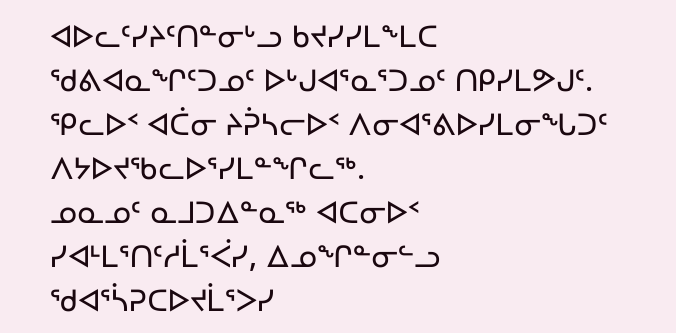ᐊᐅᓚᑦᓯᔨᑦᑎᓐᓂᒡᓗ ᑲᔪᓯᓯᒪᖕᒪᑕ ᖁᕕᐊᓇᖏᑦᑐᓄᑦ ᐅᒡᒍᐊᕐᓇᕐᑐᓄᑦ ᑎᑭᓯᒪᕗᒍᑦ. ᕿᓚᐅᑉ ᐊᑖᓂ ᔨᕉᓴᓕᐅᑉ ᐱᓂᐊᕐᕕᐅᓯᒪᓂᖓᑐᑦ ᐱᔭᐅᔪᖃᓚᐅᕐᓯᒪᓐᖏᓚᖅ.
ᓄᓇᓄᑦ ᓇᒧᑐᐃᓐᓇᖅ ᐊᑕᓂᐅᑉ ᓯᐊᒻᒪᕐᑎᑦᓱᒫᕐᐹᓯ, ᐃᓄᖏᓐᓂᓪᓗ ᖁᐊᕐᓵᕈᑕᐅᔪᒫᕐᐳᓯ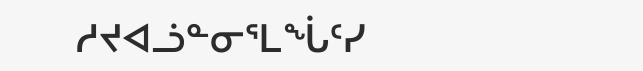ᓱᔪᐊᓘᓐᓂᕐᒪᖔᑦᓯ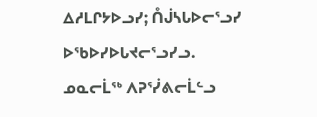ᐃᓱᒪᒋᔭᐅᓗᓯ; ᑍᒎᓴᒐᐅᓕᕐᓗᓯ ᐅᖃᐅᓯᐅᒐᔪᓕᕐᓗᓯᓗ.
ᓄᓇᓕᒫᖅ ᐱᕈᕐᓰᕕᓕᒫᓪᓗ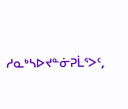ᓱᓇᒃᓴᐅᔪᓐᓃᕈᒫᕐᐳᑦ,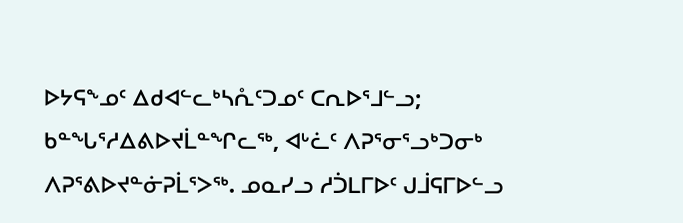ᐅᔭᕋᖕᓄᑦ ᐃᑯᐊᓪᓚᒃᓴᕅᑦᑐᓄᑦ ᑕᕆᐅᕐᒧᓪᓗ; ᑲᓐᖓᕐᓱᐃᕕᐅᔪᒫᓐᖏᓚᖅ, ᐊᒡᓛᑦ ᐱᕈᕐᓂᕐᓗᒃᑐᓂᒃ ᐱᕈᕐᕕᐅᔪᓐᓃᕈᒫᕐᐳᖅ. ᓄᓇᓯᓗ ᓱᑑᒪᒥᐅᑦ ᒍᒨᕋᒥᐅᓪᓗ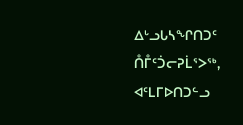ᐃᒡᓗᒐᓴᖏᑎᑐᑦ ᑍᒤᑦᑑᓕᕈᒫᕐᐳᖅ, ᐊᑦᒪᒥᐅᑎᑐᓪᓗ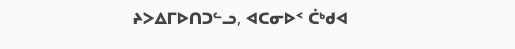ᔨᐳᐃᒥᐅᑎᑐᓪᓗ, ᐊᑕᓂᐅᑉ ᑖᒃᑯᐊ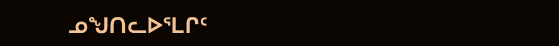ᓄᖑᑎᓚᐅᕐᒪᒋᑦ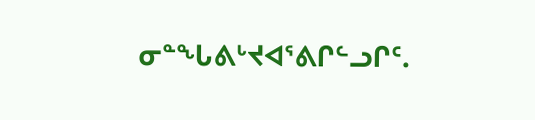ᓂᓐᖓᕕᒡᔪᐊᕐᕕᒋᓪᓗᒋᑦ.